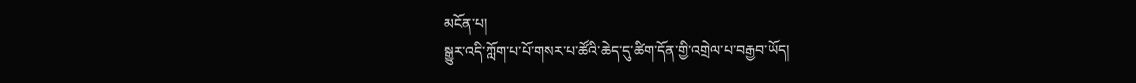མངོན་པ།
སྒྱུར་འདི་ཀློག་པ་པོ་གསར་པ་ཚོའི་ཆེད་དུ་ཚིག་དོན་གྱི་འགྲེལ་པ་བརྒྱབ་ཡོད།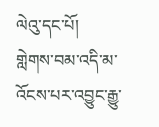ལེའུ་དང་པོ།
གླེགས་བམ་འདི་མ་འོངས་པར་འབྱུང་རྒྱུ་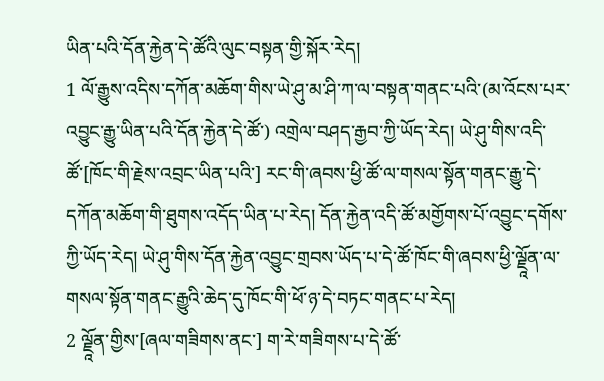ཡིན་པའི་དོན་རྐྱེན་དེ་ཚོའི་ལུང་བསྟན་གྱི་སྐོར་རེད།
1 ལོ་རྒྱུས་འདིས་དཀོན་མཆོག་གིས་ཡེ་ཤུ་མ་ཤི་ཀ་ལ་བསྟན་གནང་པའི་(མ་འོངས་པར་འབྱུང་རྒྱུ་ཡིན་པའི་དོན་རྐྱེན་དེ་ཚོ་) འགྲེལ་བཤད་རྒྱབ་ཀྱི་ཡོད་རེད། ཡེ་ཤུ་གིས་འདི་ཚོ་[ཁོང་གི་རྗེས་འབྲང་ཡིན་པའི་] རང་གི་ཞབས་ཕྱི་ཚོ་ལ་གསལ་སྟོན་གནང་རྒྱུ་དེ་དཀོན་མཆོག་གི་ཐུགས་འདོད་ཡིན་པ་རེད། དོན་རྐྱེན་འདི་ཚོ་མགྱོགས་པོ་འབྱུང་དགོས་ཀྱི་ཡོད་རེད། ཡེ་ཤུ་གིས་དོན་རྐྱེན་འབྱུང་གྲབས་ཡོད་པ་དེ་ཚོ་ཁོང་གི་ཞབས་ཕྱི་ལྗཱོན་ལ་གསལ་སྟོན་གནང་རྒྱུའི་ཆེད་དུ་ཁོང་གི་ཕོ་ཉ་དེ་བཏང་གནང་པ་རེད།
2 ལྗཱོན་གྱིས་[ཞལ་གཟིགས་ནང་] ག་རེ་གཟིགས་པ་དེ་ཚོ་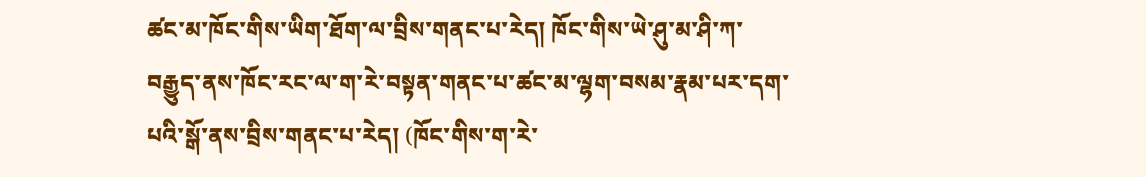ཚང་མ་ཁོང་གིས་ཡིག་ཐོག་ལ་བྲིས་གནང་པ་རེད། ཁོང་གིས་ཡེ་ཤུ་མ་ཤི་ཀ་བརྒྱུད་ནས་ཁོང་རང་ལ་ག་རེ་བསྟན་གནང་པ་ཚང་མ་ལྷག་བསམ་རྣམ་པར་དག་པའི་སྒོ་ནས་བྲིས་གནང་པ་རེད། (ཁོང་གིས་ག་རེ་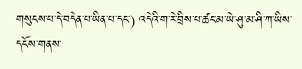གསུངས་པ་དེ་བདེན་པ་ཡིན་པ་དང་) འདེའི་ག་རེ་བྲིས་པ་ཚང་མ་ཡེ་ཤུ་མ་ཤི་ཀ་ཡིས་དངོས་གནས་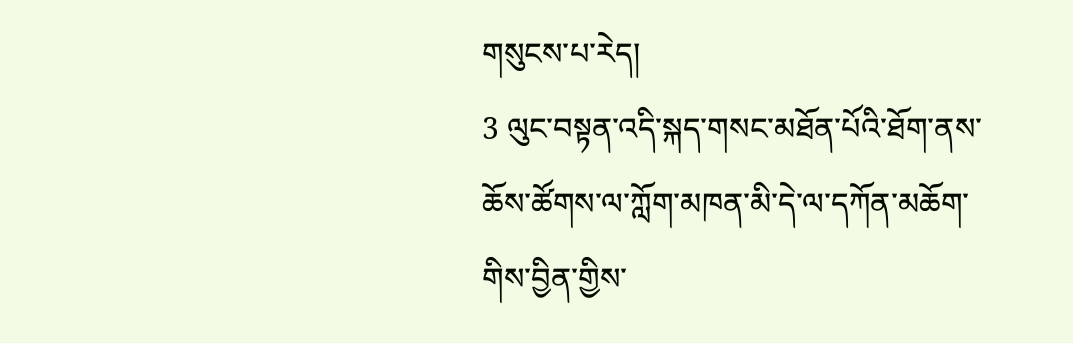གསུངས་པ་རེད།
3 ལུང་བསྟན་འདི་སྐད་གསང་མཐོན་པོའི་ཐོག་ནས་ཆོས་ཚོགས་ལ་ཀློག་མཁན་མི་དེ་ལ་དཀོན་མཆོག་གིས་བྱིན་གྱིས་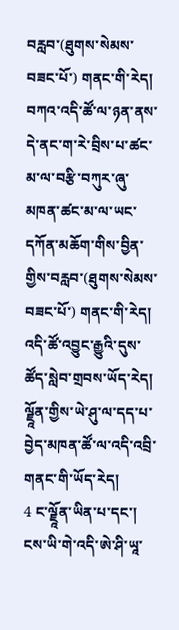བརླབ་(ཐུགས་སེམས་བཟང་པོ་) གནང་གི་རེད། བཀའ་འདི་ཚོ་ལ་ཉན་ནས་དེ་ནང་ག་རེ་བྲིས་པ་ཚང་མ་ལ་བརྩི་བཀུར་ཞུ་མཁན་ཚང་མ་ལ་ཡང་དཀོན་མཆོག་གིས་བྱིན་གྱིས་བརླབ་(ཐུགས་སེམས་བཟང་པོ་) གནང་གི་རེད། འདི་ཚོ་འབྱུང་རྒྱུའི་དུས་ཚོད་སླེབ་གྲབས་ཡོད་རེད།
ལྗཱོན་གྱིས་ཡེ་ཤུ་ལ་དད་པ་བྱེད་མཁན་ཚོ་ལ་འདི་འབྲི་གནང་གི་ཡོད་རེད།
4 ང་ལྗཱོན་ཡིན་པ་དང་། ངས་ཡི་གེ་འདི་ཨེ་ཤི་ཡཱ་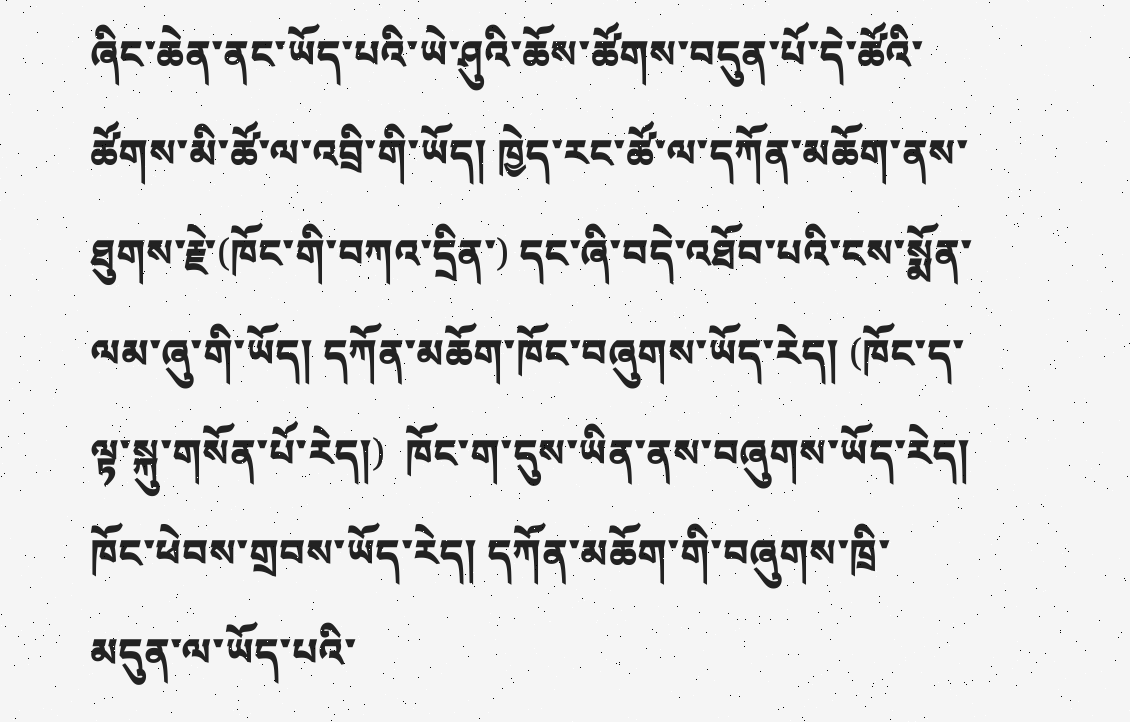ཞིང་ཆེན་ནང་ཡོད་པའི་ཡེ་ཤུའི་ཆོས་ཚོགས་བདུན་པོ་དེ་ཚོའི་ཚོགས་མི་ཚོ་ལ་འབྲི་གི་ཡོད། ཁྱེད་རང་ཚོ་ལ་དཀོན་མཆོག་ནས་ཐུགས་རྗེ་(ཁོང་གི་བཀའ་དྲིན་) དང་ཞི་བདེ་འཐོབ་པའི་ངས་སྨོན་ལམ་ཞུ་གི་ཡོད། དཀོན་མཆོག་ཁོང་བཞུགས་ཡོད་རེད། (ཁོང་ད་ལྟ་སྐུ་གསོན་པོ་རེད།)  ཁོང་ག་དུས་ཡིན་ནས་བཞུགས་ཡོད་རེད། ཁོང་ཕེབས་གྲབས་ཡོད་རེད། དཀོན་མཆོག་གི་བཞུགས་ཁྲི་མདུན་ལ་ཡོད་པའི་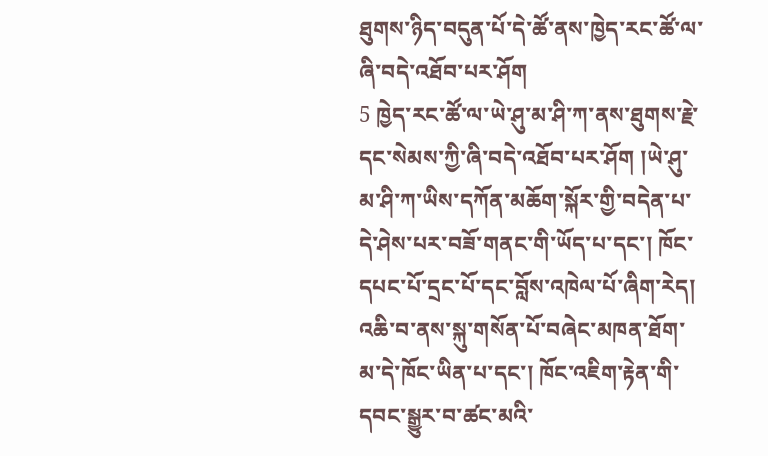ཐུགས་ཉིད་བདུན་པོ་དེ་ཚོ་ནས་ཁྱེད་རང་ཚོ་ལ་ཞི་བདེ་འཐོབ་པར་ཤོག
5 ཁྱེད་རང་ཚོ་ལ་ཡེ་ཤུ་མ་ཤི་ཀ་ནས་ཐུགས་རྗེ་དང་སེམས་ཀྱི་ཞི་བདེ་འཐོབ་པར་ཤོག །ཡེ་ཤུ་མ་ཤི་ཀ་ཡིས་དཀོན་མཆོག་སྐོར་གྱི་བདེན་པ་དེ་ཤེས་པར་བཟོ་གནང་གི་ཡོད་པ་དང་། ཁོང་དཔང་པོ་དྲང་པོ་དང་བློས་འཁེལ་པོ་ཞིག་རེད། འཆི་བ་ནས་སྐུ་གསོན་པོ་བཞེང་མཁན་ཐོག་མ་དེ་ཁོང་ཡིན་པ་དང་། ཁོང་འཇིག་རྟེན་གི་དབང་སྒྱུར་བ་ཚང་མའི་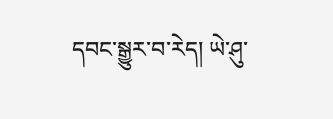དབང་སྒྱུར་བ་རེད། ཡེ་ཤུ་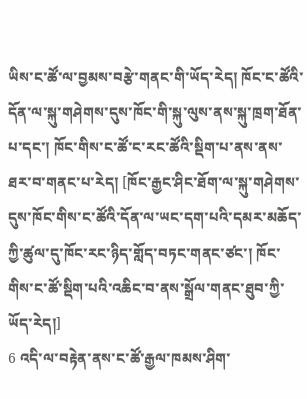ཡིས་ང་ཚོ་ལ་བྱམས་བརྩེ་གནང་གི་ཡོད་རེད། ཁོང་ང་ཚོའི་དོན་ལ་སྐུ་གཤེགས་དུས་ཁོང་གི་སྐུ་ལུས་ནས་སྐུ་ཁྲག་ཐོན་པ་དང་། ཁོང་གིས་ང་ཚོ་ང་རང་ཚོའི་སྡིག་པ་ནས་ནས་ཐར་བ་གནང་པ་རེད། [ཁོང་རྒྱང་ཤིང་ཐོག་ལ་སྐུ་གཤེགས་དུས་ཁོང་གིས་ང་ཚོའི་དོན་ལ་ཡང་དག་པའི་དམར་མཆོད་ཀྱི་ཚུལ་དུ་ཁོང་རང་ཉིད་གློད་བཏང་གནང་ཙང་། ཁོང་གིས་ང་ཚོ་སྡིག་པའི་འཆིང་བ་ནས་སྒྲོལ་གནང་ཐུབ་ཀྱི་ཡོད་རེད།]
6 འདི་ལ་བརྟེན་ནས་ང་ཚོ་རྒྱལ་ཁམས་ཤིག་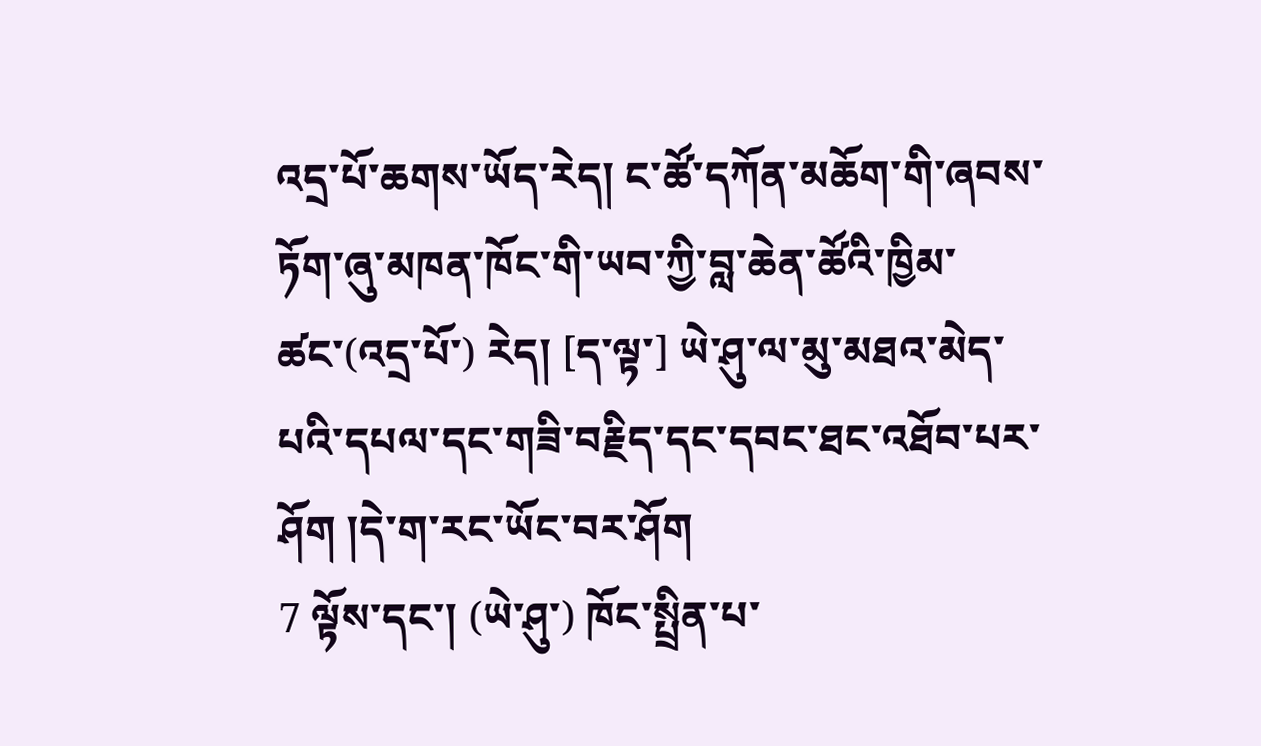འདྲ་པོ་ཆགས་ཡོད་རེད། ང་ཚོ་དཀོན་མཆོག་གི་ཞབས་ཏོག་ཞུ་མཁན་ཁོང་གི་ཡབ་ཀྱི་བླ་ཆེན་ཚོའི་ཁྱིམ་ཚང་(འདྲ་པོ་) རེད། [ད་ལྟ་] ཡེ་ཤུ་ལ་མུ་མཐའ་མེད་པའི་དཔལ་དང་གཟི་བརྗིད་དང་དབང་ཐང་འཐོབ་པར་ཤོག །དེ་ག་རང་ཡོང་བར་ཤོག
7 ལྟོས་དང་། (ཡེ་ཤུ་) ཁོང་སྤྲིན་པ་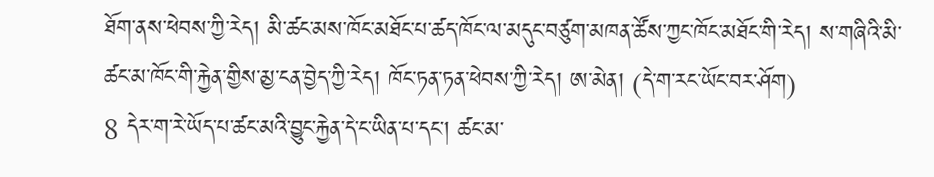ཐོག་ནས་ཕེབས་ཀྱི་རེད། མི་ཚང་མས་ཁོང་མཐོང་པ་ཚད་ཁོང་ལ་མདུང་བཙུག་མཁན་ཚོས་ཀྱང་ཁོང་མཐོང་གི་རེད། ས་གཞིའི་མི་ཚང་མ་ཁོང་གི་རྐྱེན་གྱིས་མྱ་ངན་བྱེད་ཀྱི་རེད། ཁོང་ཏན་ཏན་ཕེབས་ཀྱི་རེད། ཨ་མེན། (དེ་ག་རང་ཡོང་བར་ཤོག)
8 དེར་ག་རེ་ཡོད་པ་ཚང་མའི་བྱུང་རྐྱེན་དེ་ང་ཡིན་པ་དང་། ཚང་མ་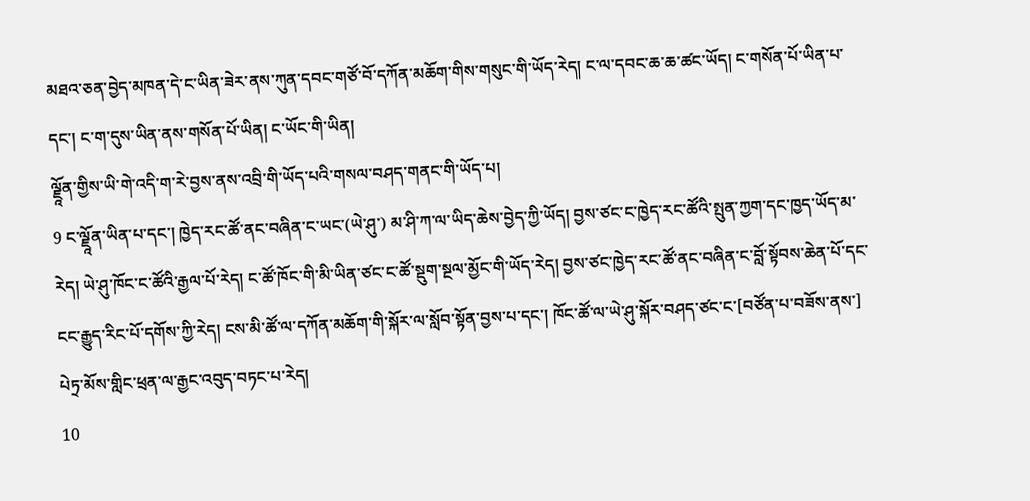མཐའ་ཅན་བྱེད་མཁན་དེ་ང་ཡིན་ཟེར་ནས་ཀུན་དབང་གཙོ་བོ་དཀོན་མཆོག་གིས་གསུང་གི་ཡོད་རེད། ང་ལ་དབང་ཆ་ཆ་ཚང་ཡོད། ང་གསོན་པོ་ཡིན་པ་དང་། ང་ག་དུས་ཡིན་ནས་གསོན་པོ་ཡིན། ང་ཡོང་གི་ཡིན།
ལྗཱོན་གྱིས་ཡི་གེ་འདི་ག་རེ་བྱས་ནས་འབྲི་གི་ཡོད་པའི་གསལ་བཤད་གནང་གི་ཡོད་པ།
9 ང་ལྗཱོན་ཡིན་པ་དང་། ཁྱེད་རང་ཚོ་ནང་བཞིན་ང་ཡང་(ཡེ་ཤུ་) མ་ཤི་ཀ་ལ་ཡིད་ཆེས་བྱེད་ཀྱི་ཡོད། བྱས་ཙང་ང་ཁྱེད་རང་ཚོའི་སྤུན་ཀྱག་དང་ཁྱད་ཡོད་མ་རེད། ཡེ་ཤུ་ཁོང་ང་ཚོའི་རྒྱལ་པོ་རེད། ང་ཚོ་ཁོང་གི་མི་ཡིན་ཙང་ང་ཚོ་སྡུག་སྔལ་མྱོང་གི་ཡོད་རེད། བྱས་ཙང་ཁྱེད་རང་ཚོ་ནང་བཞིན་ང་བློ་སྟོབས་ཆེན་པོ་དང་ངང་རྒྱུད་རིང་པོ་དགོས་ཀྱི་རེད། ངས་མི་ཚོ་ལ་དཀོན་མཆོག་གི་སྐོར་ལ་སློབ་སྟོན་བྱས་པ་དང་། ཁོང་ཚོ་ལ་ཡེ་ཤུ་སྐོར་བཤད་ཙང་ང་[བཙོན་པ་བཟོས་ནས་] པེཏྲ་མོས་གླིང་ཕྲན་ལ་རྒྱང་འབུད་བཏང་པ་རེད།
10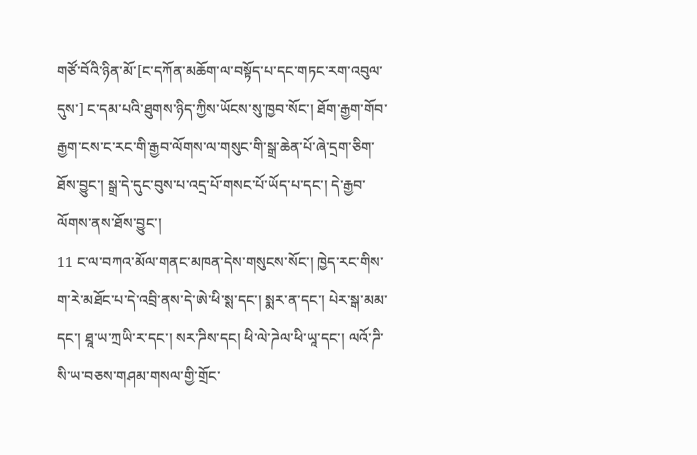གཙོ་བོའི་ཉིན་མོ་[ང་དཀོན་མཆོག་ལ་བསྟོད་པ་དང་གཏང་རག་འབུལ་དུས་] ང་དམ་པའི་ཐུགས་ཉིད་ཀྱིས་ཡོངས་སུ་ཁྱབ་སོང་། ཐོག་རྒྱག་གོབ་རྒྱག་ངས་ང་རང་གི་རྒྱབ་ལོགས་ལ་གསུང་གི་སྒྲ་ཆེན་པོ་ཞེ་དྲག་ཅིག་ཐོས་བྱུང་། སྒྲ་དེ་དུང་བུས་པ་འདྲ་པོ་གསང་པོ་ཡོད་པ་དང་། དེ་རྒྱབ་ལོགས་ནས་ཐོས་བྱུང་།
11 ང་ལ་བཀའ་མོལ་གནང་མཁན་དེས་གསུངས་སོང་། ཁྱེད་རང་གིས་ག་རེ་མཐོང་པ་དེ་འབྲི་ནས་དེ་ཨེ་ཕི་སྶ་དང་། སྨར་ན་དང་། པེར་སྒ་མམ་དང་། ཐཱ་ཡ་ཀྲཡི་ར་དང་། སར་ཌིས་དང། ཕི་ལེ་ཌེལ་ཕི་ཡཱ་དང་། ལའོ་ཌི་སི་ཡ་བཅས་གཤམ་གསལ་གྱི་གྲོང་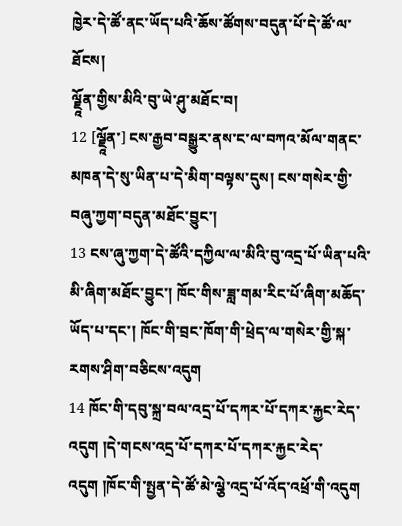ཁྱེར་དེ་ཚོ་ནང་ཡོད་པའི་ཆོས་ཚོགས་བདུན་པོ་དེ་ཚོ་ལ་ཐོངས།
ལྗཱོན་གྱིས་མིའི་བུ་ཡེ་ཤུ་མཐོང་བ།
12 [ལྗཱོན་] ངས་རྒྱབ་བསྒྱུར་ནས་ང་ལ་བཀའ་མོལ་གནང་མཁན་དེ་སུ་ཡིན་པ་དེ་མིག་བལྟས་དུས། ངས་གསེར་གྱི་བཞུ་ཀྱག་བདུན་མཐོང་བྱུང་།
13 ངས་ཞུ་ཀྱག་དེ་ཚོའི་དཀྱིལ་ལ་མིའི་བུ་འདྲ་པོ་ཡིན་པའི་མི་ཞིག་མཐོང་བྱུང་། ཁོང་གིས་ཟླ་གམ་རིང་པོ་ཞིག་མཆོད་ཡོད་པ་དང་། ཁོང་གི་བྲང་ཁོག་གི་ཕྲེད་ལ་གསེར་གྱི་སྐ་རགས་ཤིག་བཅིངས་འདུག
14 ཁོང་གི་དབུ་སྐྲ་བལ་འདྲ་པོ་དཀར་པོ་དཀར་རྐྱང་རེད་འདུག །དེ་གངས་འདྲ་པོ་དཀར་པོ་དཀར་རྐྱང་རེད་འདུག །ཁོང་གི་སྤྱན་དེ་ཚོ་མེ་ལྕེ་འདྲ་པོ་འོད་འཕྲོ་གི་འདུག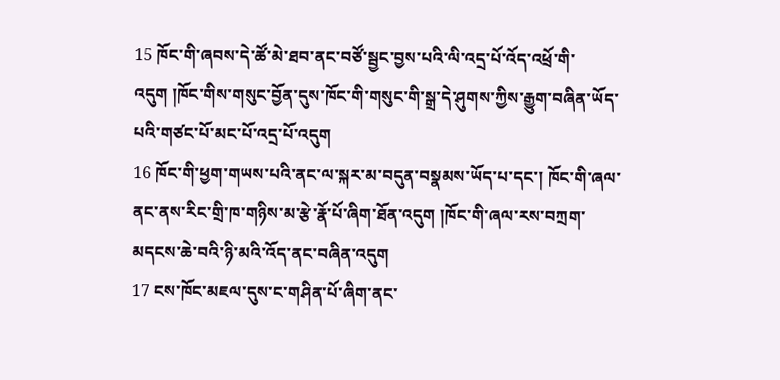15 ཁོང་གི་ཞབས་དེ་ཚོ་མེ་ཐབ་ནང་བཙོ་སྦྱང་བྱས་པའི་ལི་འདྲ་པོ་འོད་འཕྲོ་གི་འདུག །ཁོང་གིས་གསུང་བྱོན་དུས་ཁོང་གི་གསུང་གི་སྒྲ་དེ་ཤུགས་ཀྱིས་རྒྱུག་བཞིན་ཡོད་པའི་གཙང་པོ་མང་པོ་འདྲ་པོ་འདུག
16 ཁོང་གི་ཕྱག་གཡས་པའི་ནང་ལ་སྐར་མ་བདུན་བསྣམས་ཡོད་པ་དང་། ཁོང་གི་ཞལ་ནང་ནས་རིང་གྲི་ཁ་གཉིས་མ་རྩེ་རྣོ་པོ་ཞིག་ཐོན་འདུག །ཁོང་གི་ཞལ་རས་བཀྲག་མདངས་ཆེ་བའི་ཉི་མའི་འོད་ནང་བཞིན་འདུག
17 ངས་ཁོང་མཇལ་དུས་ང་གཤིན་པོ་ཞིག་ནང་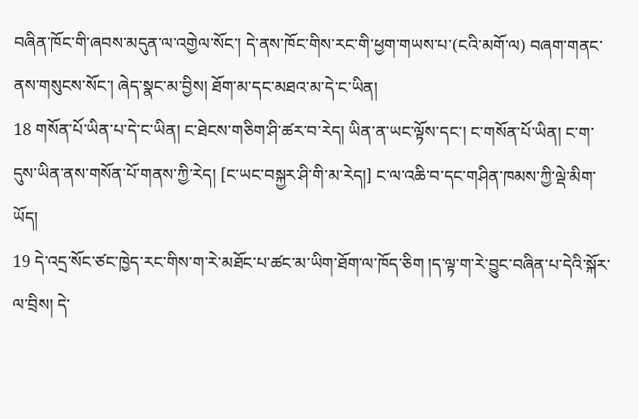བཞིན་ཁོང་གི་ཞབས་མདུན་ལ་འགྱེལ་སོང་། དེ་ནས་ཁོང་གིས་རང་གི་ཕྱག་གཡས་པ་(ངའི་མགོ་ལ) བཞག་གནང་ནས་གསུངས་སོང་། ཞེད་སྣང་མ་བྱིས། ཐོག་མ་དང་མཐའ་མ་དེ་ང་ཡིན།
18 གསོན་པོ་ཡིན་པ་དེ་ང་ཡིན། ང་ཐེངས་གཅིག་ཤི་ཚར་བ་རེད། ཡིན་ན་ཡང་ལྟོས་དང་། ང་གསོན་པོ་ཡིན། ང་ག་དུས་ཡིན་ནས་གསོན་པོ་གནས་ཀྱི་རེད། [ང་ཡང་བསྐྱར་ཤི་གི་མ་རེད།] ང་ལ་འཆི་བ་དང་གཤིན་ཁམས་ཀྱི་ལྡེ་མིག་ཡོད།
19 དེ་འདྲ་སོང་ཙང་ཁྱེད་རང་གིས་ག་རེ་མཐོང་པ་ཚང་མ་ཡིག་ཐོག་ལ་ཁོད་ཅིག །ད་ལྟ་ག་རེ་བྱུང་བཞིན་པ་དེའི་སྐོར་ལ་བྲིས། དེ་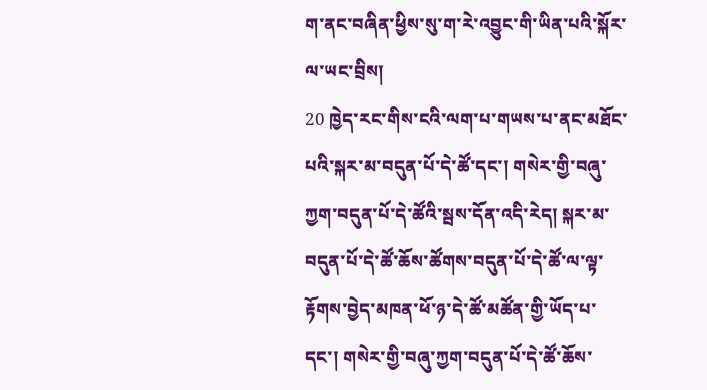ག་ནང་བཞིན་ཕྱིས་སུ་ག་རེ་འབྱུང་གི་ཡིན་པའི་སྐོར་ལ་ཡང་བྲིས།
20 ཁྱེད་རང་གིས་ངའི་ལག་པ་གཡས་པ་ནང་མཐོང་པའི་སྐར་མ་བདུན་པོ་དེ་ཚོ་དང་། གསེར་གྱི་བཞུ་ཀྱག་བདུན་པོ་དེ་ཚོའི་སྦས་དོན་འདི་རེད། སྐར་མ་བདུན་པོ་དེ་ཚོ་ཆོས་ཚོགས་བདུན་པོ་དེ་ཚོ་ལ་ལྟ་རྟོགས་བྱེད་མཁན་ཕོ་ཉ་དེ་ཚོ་མཚོན་གྱི་ཡོད་པ་དང་། གསེར་གྱི་བཞུ་ཀྱག་བདུན་པོ་དེ་ཚོ་ཆོས་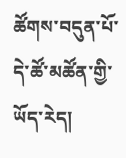ཚོགས་བདུན་པོ་དེ་ཚོ་མཚོན་གྱི་ཡོད་རེད།